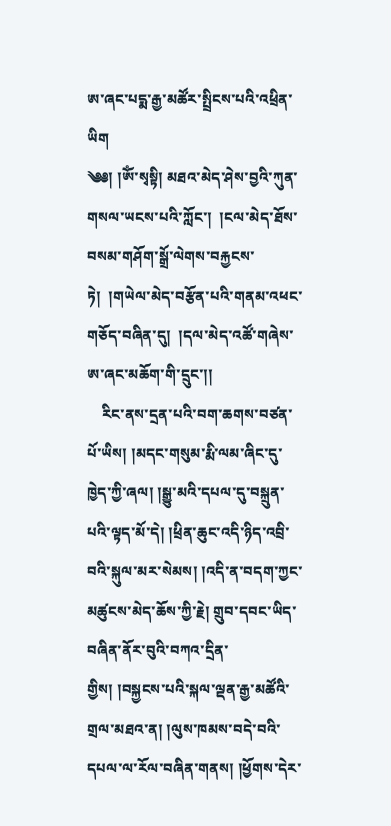ཨ་ཞང་པདྨ་རྒྱ་མཚོར་སྤྲིངས་པའི་འཕྲིན་ཡིག
༄༅། །ཨོཾ་སྭསྟི། མཐའ་མེད་ཤེས་བྱའི་ཀུན་གསལ་ཡངས་པའི་ཀློང་།  །ངལ་མེད་ཐོས་བསམ་གཤོག་སྒྲོ་ལེགས་བརྐྱངས་ཏེ།  །གཡེལ་མེད་བརྩོན་པའི་གནམ་འཕང་གཅོད་བཞིན་དུ།  །དལ་མེད་འཚོ་གཞེས་ཨ་ཞང་མཆོག་གི་དྲུང་།།
    རིང་ནས་དྲན་པའི་བག་ཆགས་བཙན་པོ་ཡིས། །མདང་གསུམ་རྨི་ལམ་ཞིང་དུ་ཁྱེད་ཀྱི་ཞལ། །སྒྱུ་མའི་དཔལ་དུ་བསྐྲུན་པའི་ལྟད་མོ་དེ། །ཕྲིན་ཆུང་འདི་ཉིད་འབྲི་བའི་སྐུལ་མར་སེམས། །འདི་ན་བདག་ཀྱང་མཚུངས་མེད་ཆོས་ཀྱི་རྗེ། གྲུབ་དབང་ཡིད་བཞིན་ནོར་བུའི་བཀའ་དྲིན་གྱིས། །བསྐྱངས་པའི་སྐལ་ལྡན་རྒྱ་མཚོའི་གྲལ་མཐའ་ན། །ལུས་ཁམས་བདེ་བའི་དཔལ་ལ་རོལ་བཞིན་གནས། །ཕྱོགས་དེར་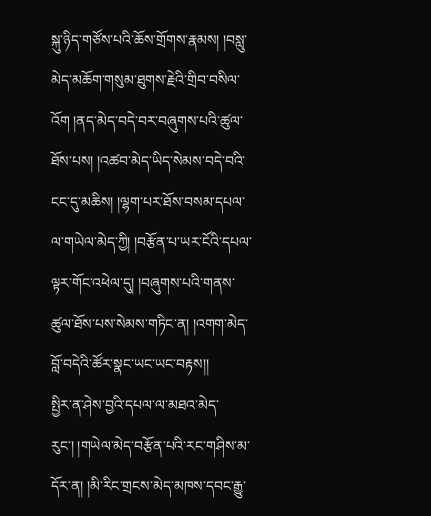སྐུ་ཉིད་གཙོས་པའི་ཆོས་གྲོགས་རྣམས། །བསླུ་མེད་མཆོག་གསུམ་ཐུགས་རྗེའི་གྲིབ་བསིལ་འོག །ནད་མེད་བདེ་བར་བཞུགས་པའི་ཚུལ་ཐོས་པས། །འཚབ་མེད་ཡིད་སེམས་བདེ་བའི་ངང་དུ་མཆིས། །ལྷག་པར་ཐོས་བསམ་དཔལ་ལ་གཡེལ་མེད་ཀྱི། །བརྩོན་པ་ཡར་ངོའི་དཔལ་ལྟར་གོང་འཕེལ་དུ། །བཞུགས་པའི་གནས་ཚུལ་ཐོས་པས་སེམས་གཏིང་ན། །འགག་མེད་བློ་བདེའི་ཚོར་སྣང་ཡང་ཡང་བརྟས།།
སྤྱིར་ན་ཤེས་བྱའི་དཔལ་ལ་མཐའ་མེད་རུང་། །གཡེལ་མེད་བརྩོན་པའི་རང་གཤིས་མ་དོར་ན། །མི་རིང་གྲངས་མེད་མཁས་དབང་རྒྱུ་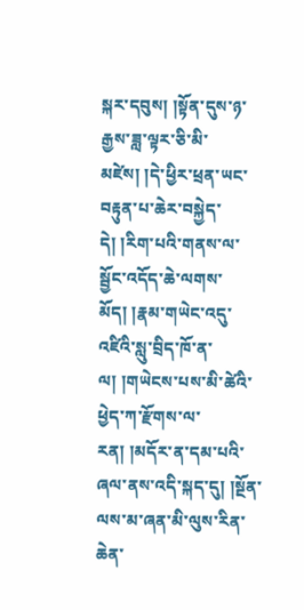སྐར་དབུས། །སྟོན་དུས་ཉ་རྒྱས་ཟླ་ལྟར་ཅི་མི་མཛེས། །དེ་ཕྱིར་ཕྲན་ཡང་བརྟུན་པ་ཆེར་བསྐྱེད་དེ། །རིག་པའི་གནས་ལ་སྦྱོང་འདོད་ཆེ་ལགས་མོད། །རྣམ་གཡེང་འདུ་འཛིའི་སླུ་བྲིད་ཁོ་ན་ལ། །གཡེངས་པས་མི་ཚེའི་ཕྱེད་ཀ་རྫོགས་ལ་རན། །མདོར་ན་དམ་པའི་ཞལ་ནས་འདི་སྐད་དུ། །སྔོན་ལས་མ་ཞན་མི་ལུས་རིན་ཆེན་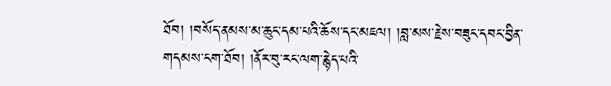ཐོབ། །བསོད་ནམས་མ་ཆུང་དམ་པའི་ཆོས་དང་མཇལ། །བླ་མས་རྗེས་བཟུང་དབང་བྱིན་གདམས་ངག་ཐོབ། །ནོར་བུ་རང་ལག་རྙེད་པའི་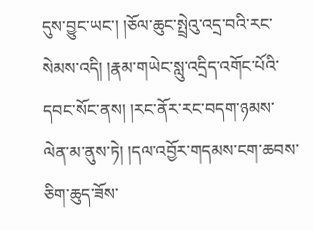དུས་བྱུང་ཡང་། །ཅོལ་ཆུང་སྤྲེའུ་འདྲ་བའི་རང་སེམས་འདི། །རྣམ་གཡེང་སླུ་འདྲིད་འགོང་པོའི་དབང་སོང་ནས། །རང་ནོར་རང་བདག་ཉམས་ལེན་མ་ནུས་ཏེ། །དལ་འབྱོར་གདམས་ངག་ཆབས་ཅིག་ཆུད་ཟོས་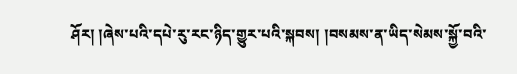ཤོར། །ཞེས་པའི་དཔེ་རུ་རང་ཉིད་གྱུར་པའི་སྐབས། །བསམས་ན་ཡིད་སེམས་སྐྱོ་བའི་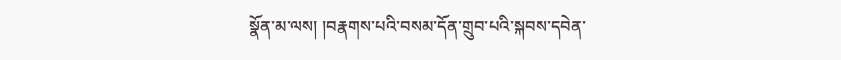སྣོན་མ་ལས། །བརྣགས་པའི་བསམ་དོན་གྲུབ་པའི་སྐབས་དབེན་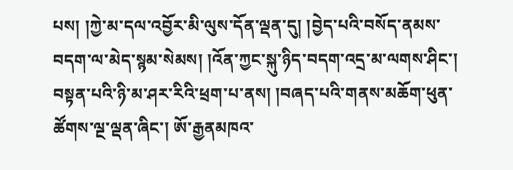པས། །ཀྱེ་མ་དལ་འབྱོར་མི་ལུས་དོན་ལྡན་དུ། །བྱེད་པའི་བསོད་ནམས་བདག་ལ་མེད་སྙམ་སེམས། །འོན་ཀྱང་སྐུ་ཉིད་བདག་འདྲ་མ་ལགས་ཤིང་། བསྟན་པའི་ཉི་མ་ཤར་རིའི་ཕྲག་པ་ནས། །བཞད་པའི་གནས་མཆོག་ཕུན་ཚོགས་ལྔ་ལྡན་ཞིང་། ཨོ་རྒྱནམཁའ་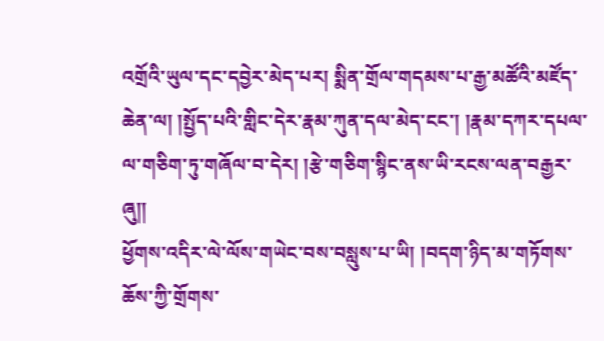འགྲོའི་ཡུལ་དང་དབྱེར་མེད་པར། སྨིན་གྲོལ་གདམས་པ་རྒྱ་མཚོའི་མཛོད་ཆེན་ལ། །སྤྱོད་པའི་གླིང་དེར་རྣམ་ཀུན་དལ་མེད་ངང་། །རྣམ་དཀར་དཔལ་ལ་གཅིག་ཏུ་གཞོལ་བ་དེར། །རྩེ་གཅིག་སྙིང་ནས་ཡི་རངས་ལན་བརྒྱར་ཞུ།།
ཕྱོགས་འདིར་ལེ་ལོས་གཡེང་བས་བསླུས་པ་ཡི། །བདག་ཉིད་མ་གཏོགས་ཆོས་ཀྱི་གྲོགས་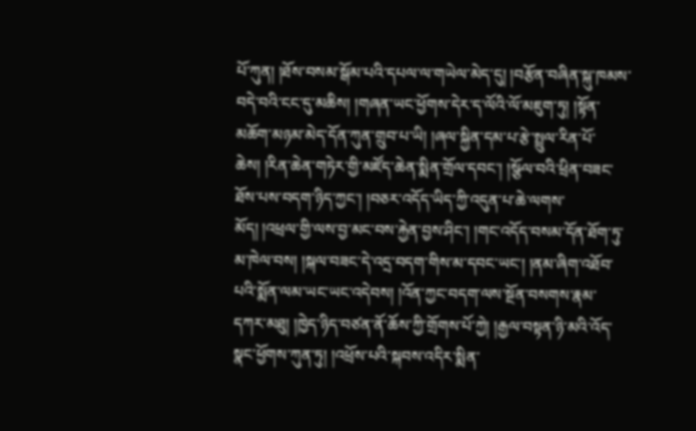པོ་ཀུན། །ཐོས་བསམ་སྒོམ་པའི་དཔལ་ལ་གཡེལ་མེད་དུ། །བརྩོན་བཞིན་སྐུ་ཁམས་བདེ་བའི་ངང་དུ་མཆིས། །གཞན་ཡང་ཕྱོགས་དེར་ད་ལོའི་ལོ་མཇུག་ཏུ། །སྟོན་མཆོག་མཉམ་མེད་དོན་ཀུན་གྲུབ་པ་ཡི། །ཞལ་སྐྱིན་དམ་པ་རྩེ་སྤྲུལ་རིན་པོ་ཆེས། །རིན་ཆེན་གཏེར་གྱི་མཛོད་ཆེན་སྨིན་གྲོལ་དབང་། །སྩོལ་བའི་ཕྲིན་བཟང་ཐོས་པས་བདག་ཉིད་ཀྱང་། །བཅར་འདོད་ཡིད་ཀྱི་འདུན་པ་ཆེ་ལགས་མོད། །འཕྲལ་གྱི་ལས་བྱ་མང་བས་རྐྱེན་བྱས་ཤིང་། །གང་འདོད་བསམ་དོན་ཐོག་ཏུ་མ་ཁེལ་བས། །སྐལ་བཟང་དེ་འདྲ་བདག་གིས་མ་དབང་ཡང་། །ནམ་ཞིག་འཐོབ་པའི་སྨོན་ལམ་ཡང་ཡང་འདེབས། །འོན་ཀྱང་བདག་ལས་སྔོན་བསགས་རྣམ་དཀར་མཐུ། །ཁྱེད་ཉིད་བཙན་ནོ་ཆོས་ཀྱི་གྲོགས་པོ་ཀྱེ། །རྒྱལ་བསྟན་ཉི་མའི་འོད་སྣང་ཕྱོགས་ཀུན་ཏུ། །འཕྲོས་པའི་སྐབས་འདིར་སྨིན་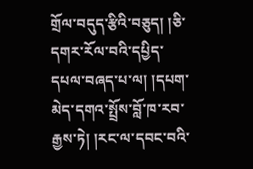གྲོལ་བདུད་རྩིའི་བཅུད། །ཅི་དགར་རོལ་བའི་དཔྱིད་དཔལ་བཞད་པ་ལ། །དཔག་མེད་དགའ་སྤྲོས་བློ་ཁ་རབ་རྒྱས་ཏེ། །རང་ལ་དབང་བའི་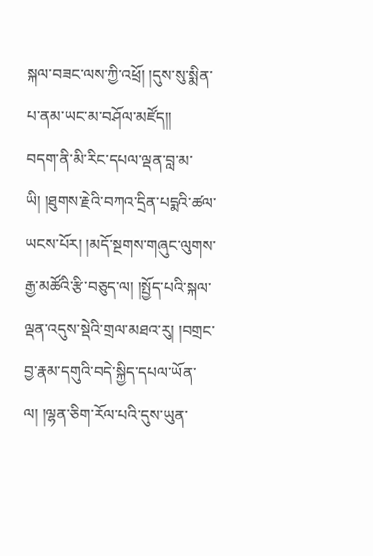སྐལ་བཟང་ལས་ཀྱི་འཕྲོ། །དུས་སུ་སྨིན་པ་ནམ་ཡང་མ་བཤོལ་མཛོད།།
བདག་ནི་མི་རིང་དཔལ་ལྡན་བླ་མ་ཡི། །ཐུགས་རྗེའི་བཀའ་དྲིན་པདྨའི་ཚལ་ཡངས་པོར། །མདོ་སྔགས་གཞུང་ལུགས་རྒྱ་མཚོའི་རྩི་བཅུད་ལ། །སྤྱོད་པའི་སྐལ་ལྡན་འདུས་སྡེའི་གྲལ་མཐའ་རུ། །བགྲང་བྱ་རྣམ་དགུའི་བདེ་སྐྱིད་དཔལ་ཡོན་ལ། །ལྷན་ཅིག་རོལ་པའི་དུས་ཡུན་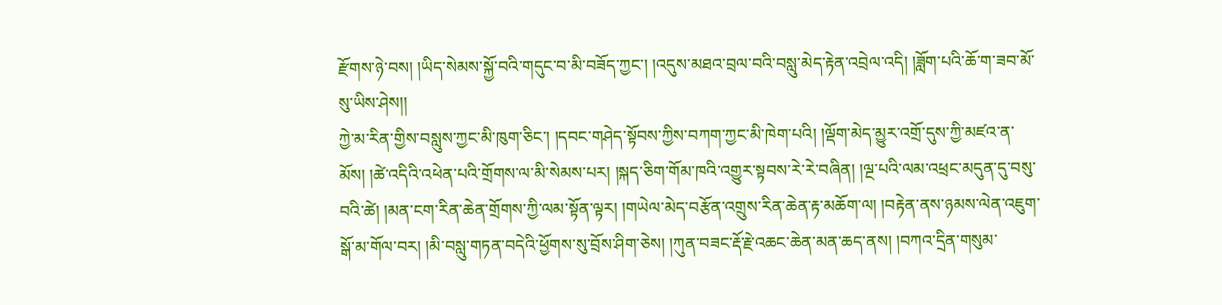རྫོགས་ཉེ་བས། །ཡིད་སེམས་སྐྱོ་བའི་གདུང་བ་མི་བཟོད་ཀྱང་། །འདུས་མཐའ་བྲལ་བའི་བསླུ་མེད་རྟེན་འབྲེལ་འདི། །ཟློག་པའི་ཆོ་ག་ཟབ་མོ་སུ་ཡིས་ཤེས།།
ཀྱེ་མ་རིན་གྱིས་བསླུས་ཀྱང་མི་ཁུག་ཅིང་། །དབང་གཤེད་སྟོབས་ཀྱིས་བཀག་ཀྱང་མི་ཁེག་པའི། །ལྡོག་མེད་མྱུར་འགྲོ་དུས་ཀྱི་མཛའ་ན་མོས། །ཚེ་འདིའི་འཕེན་པའི་གྲོགས་ལ་མི་སེམས་པར། །སྐད་ཅིག་གོམ་ཁའི་འགྱུར་སྟབས་རེ་རེ་བཞིན། །ལྔ་པའི་ལམ་འཕྲང་མདུན་དུ་བསུ་བའི་ཚེ། །མན་ངག་རིན་ཆེན་གྲོགས་ཀྱི་ལམ་སྟོན་ལྟར། །གཡེལ་མེད་བརྩོན་འགྲུས་རིན་ཆེན་རྟ་མཆོག་ལ། །བརྟེན་ནས་ཉམས་ལེན་འཇུག་སྒོ་མ་གོལ་བར། །མི་བསླུ་གཏན་བདེའི་ཕྱོགས་སུ་བྲོས་ཤིག་ཅེས། །ཀུན་བཟང་རྡོ་རྗེ་འཆང་ཆེན་མན་ཆད་ནས། །བཀའ་དྲིན་གསུམ་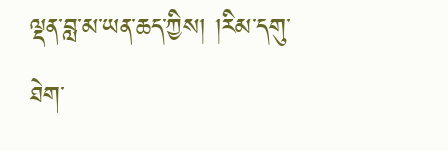ལྡན་བླ་མ་ཡན་ཆད་ཀྱིས། །རིམ་དགུ་ཐེག་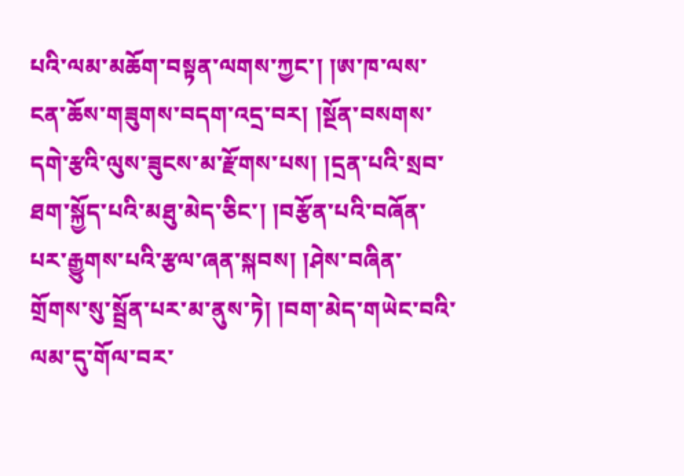པའི་ལམ་མཆོག་བསྟན་ལགས་ཀྱང་། །ཨ་ཁ་ལས་ངན་ཆོས་གཟུགས་བདག་འདྲ་བར། །སྔོན་བསགས་དགེ་རྩའི་ལུས་ཟུངས་མ་རྫོགས་པས། །དྲན་པའི་སྲབ་ཐག་སྐྱོད་པའི་མཐུ་མེད་ཅིང་། །བརྩོན་པའི་བཞོན་པར་རྒྱུགས་པའི་རྩལ་ཞན་སྐབས། །ཤེས་བཞིན་གྲོགས་སུ་སྦྲོན་པར་མ་ནུས་ཏེ། །བག་མེད་གཡེང་བའི་ལམ་དུ་གོལ་བར་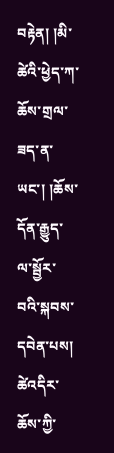བརྟེན། །མི་ཚེའི་ཕྱེད་ཀ་ཆོས་གྲལ་ཟད་ན་ཡང་། །ཆོས་དོན་རྒྱུད་ལ་སྦྱོར་བའི་སྐབས་དབེན་པས། ཚེའདིར་ཆོས་ཀྱི་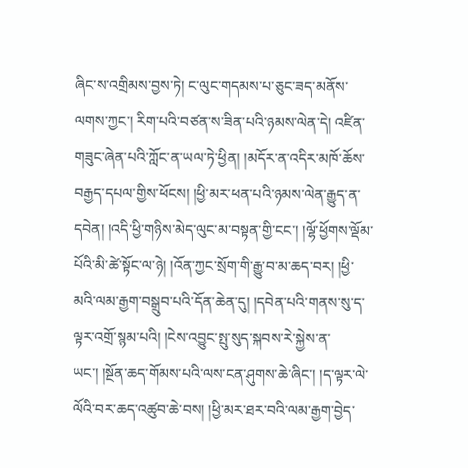ཞིང་ས་འགྲིམས་བྱས་ཏེ། ང་ལུང་གདམས་པ་ཅུང་ཟད་མནོས་ལགས་ཀྱང་། རིག་པའི་བཙན་ས་ཟིན་པའི་ཉམས་ལེན་དེ། འཛིན་གཟུང་ཞེན་པའི་ཀློང་ན་ཡལ་ཏེ་ཕྱིན། །མདོར་ན་འདིར་མཁོ་ཆོས་བརྒྱད་དཔལ་གྱིས་ཕོངས། །ཕྱི་མར་ཕན་པའི་ཉམས་ལེན་རྒྱུད་ན་དབེན། །འདི་ཕྱི་གཉིས་མེད་ལུང་མ་བསྟན་གྱི་ངང་། །ལྷོ་ཕྱོགས་ལྡོམ་པོའི་མི་ཚེ་སྟོང་ལ་ཉེ། །འོན་ཀྱང་སྲོག་གི་རྒྱུ་བ་མ་ཆད་བར། །ཕྱི་མའི་ལམ་རྒྱག་བསྒྲུབ་པའི་དོན་ཆེན་དུ། །དབེན་པའི་གནས་སུ་ད་ལྟར་འགྲོ་སྙམ་པའི། །ངེས་འབྱུང་སྤུ་སུད་སྐབས་རེ་སྐྱེས་ན་ཡང་། །སྔོན་ཆད་གོམས་པའི་ལས་ངན་ཤུགས་ཆེ་ཞིང་། །ད་ལྟར་ལེ་ལོའི་བར་ཆད་འཚུབ་ཆེ་བས། །ཕྱི་མར་ཐར་བའི་ལམ་རྒྱག་བྱེད་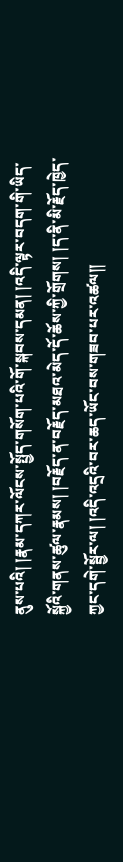ནུས་པའི། །རྣམ་དཀར་ལོངས་སྤྱོད་གསོག་པའི་གོ་སྐབས་དམན། །འདི་ལྟར་བདག་གི་ཡིད་སྐྱོའི་གནས་ཚུལ་རྣམས། །བརྗོད་ན་བརྗོད་མཐའ་མེད་དོ་ཆོས་ཀྱི་གྲོགས། །ད་ནི་མི་རྗོད་ཁྱེད་ཀྱང་དགེ་སྦྱོར་ལ། །འདི་འདྲའི་བར་ཆད་ཡོང་བས་གཟབ་པར་འཚལ།།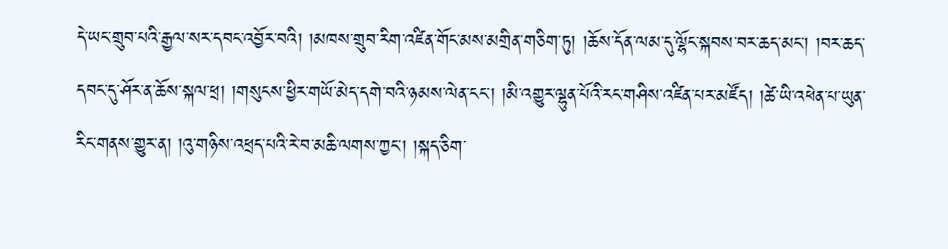དེ་ཡང་གྲུབ་པའི་རྒྱལ་སར་དབང་འབྱོར་བའི། །མཁས་གྲུབ་རིག་འཛིན་གོང་མས་མགྲིན་གཅིག་ཏུ། །ཆོས་དོན་ལམ་དུ་ལྷོང་སྐབས་བར་ཆད་མང་། །བར་ཆད་དབང་དུ་ཤོར་ན་ཆོས་སྐལ་ཕྲ། །གསུངས་ཕྱིར་གཡོ་མེད་དགེ་བའི་ཉམས་ལེན་ངང་། །མི་འགྱུར་ལྷུན་པོའི་རང་གཤིས་འཛིན་པར་མཛོད། །ཚེ་ཡི་འཕེན་པ་ཡུན་རིང་གནས་གྱུར་ན། །འུ་གཉིས་འཕྲད་པའི་རེ་བ་མཆི་ལགས་ཀྱང་། །སྐད་ཅིག་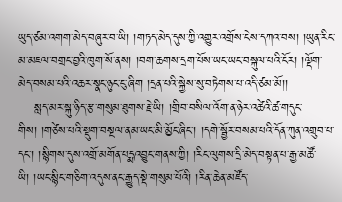ཡུད་ཙམ་འགག་མེད་བཞུར་བ་ཡི། །གཏད་མེད་དུས་ཀྱི་འགྱུར་འགྲོས་ངེས་དཀའ་བས། །ཡུན་རིང་མ་མཇལ་བགྲང་བྱའི་ཁུག་སོ་ནས། །བག་ཆགས་དྲག་པོས་ཡང་ཡང་བསྐུལ་པའི་ངོར། །ལྡོག་མེད་བསམ་པའི་འཆར་སྣང་ཉུང་ངུ་ཞིག །དྲན་པའི་སྐྱེས་སུ་བཏེགས་པ་འདི་ཙམ་མོ།།
    སླད་མར་སྐུ་ཉིད་རྩ་གསུམ་ཐུགས་རྗེ་ཡི། །གྲིབ་བསིལ་འོག་ན་ཉེར་འཚེའི་ཚ་གདུང་གིས། །གཙེས་པའི་སྡུག་བསྔལ་ནམ་ཡང་མི་མྱོང་ཞིང་། །དགེ་སྦྱོར་བསམ་པའི་དོན་ཀུན་འགྲུབ་པ་དང་། །སྙིགས་དུས་འགྲོ་མགོན་པདྨའབྱུང་གནས་ཀྱི། །རིང་ལུགས་དྲི་མེད་བསྟན་པ་རྒྱ་མཚོ་ཡི། །ཡང་སྙིང་གཅིག་འདུས་ནང་རྒྱུད་སྡེ་གསུམ་པོའི། །རིན་ཆེན་མཛོད་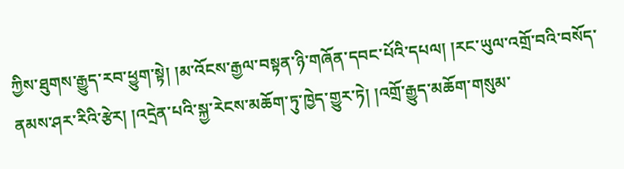ཀྱིས་ཐུགས་རྒྱུད་རབ་ཕྱུག་སྟེ། །མ་འོངས་རྒྱལ་བསྟན་ཉི་གཞོན་དབང་པོའི་དཔལ། །རང་ཡུལ་འགྲོ་བའི་བསོད་ནམས་ཤར་རིའི་རྩེར། །འདྲེན་པའི་སྐྱ་རེངས་མཆོག་ཏུ་ཁྱེད་གྱུར་ཏེ། །འགྲོ་རྒྱུད་མཆོག་གསུམ་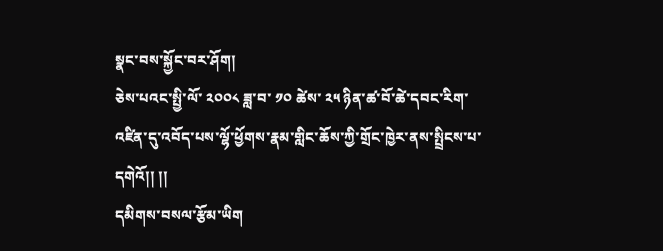སྣང་བས་སྐྱོང་བར་ཤོག།
ཅེས་པའང་སྤྱི་ལོ་ ༢༠༠༨ ཟླ་བ་ ༡༠ ཚེས་ ༢༥ ཉིན་ཚ་བོ་ཚེ་དབང་རིག་འཛིན་དུ་འབོད་པས་ལྷོ་ཕྱོགས་རྣམ་གླིང་ཆོས་ཀྱི་གྲོང་ཁྱེར་ནས་སྤྲིངས་པ་དགེའོ།། །།
དམིགས་བསལ་རྩོམ་ཡིག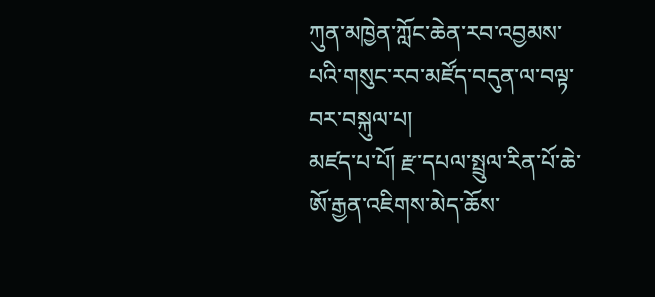ཀུན་མཁྱེན་ཀློང་ཆེན་རབ་འབྱམས་པའི་གསུང་རབ་མཛོད་བདུན་ལ་བལྟ་བར་བསྐུལ་པ།
མཛད་པ་པོ། རྫ་དཔལ་སྤྲུལ་རིན་པོ་ཆེ་ཨོ་རྒྱན་འཇིགས་མེད་ཆོས་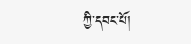ཀྱི་དབང་པོ།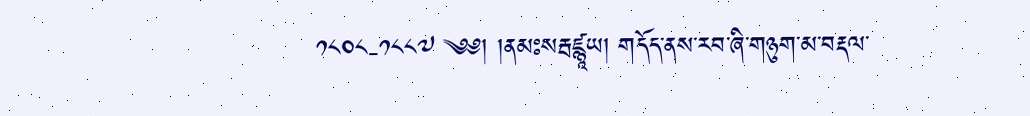༡༨༠༨-༡༨༨༧ ༄༅། །ནམཿསརྦཛྙཱཡ། གདོད་ནས་རབ་ཞི་གཉུག་མ་བརྡལ་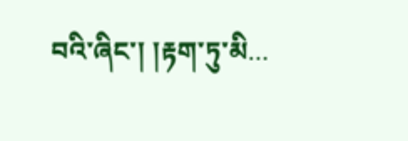བའི་ཞིང་། །རྟག་ཏུ་མི...